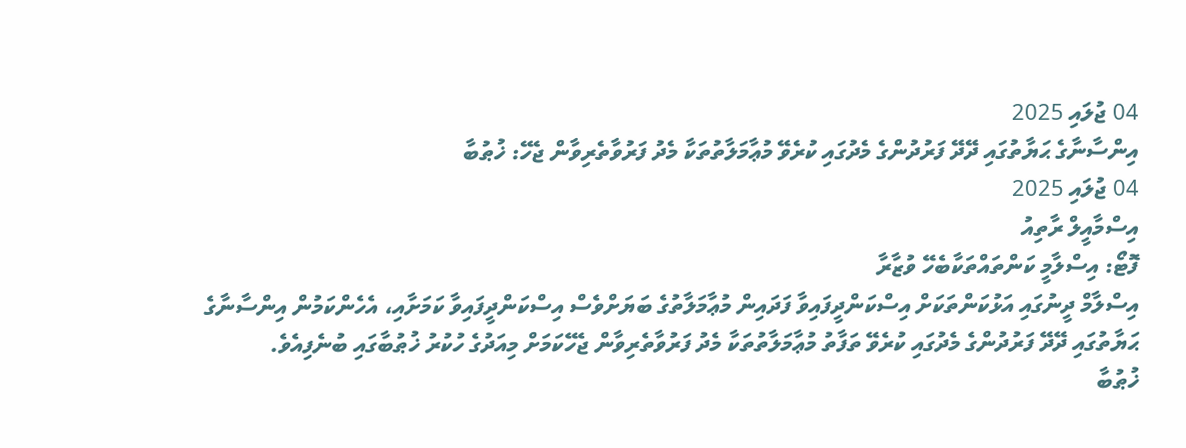04 ޖުލައި 2025
އިންސާނާގެ ޙަޔާތުގައި ދޭދޭ ފަރުދުންގެ މެދުގައި ކުރެވޭ މުޢާމަލާތުތަކާ މެދު ފަރުވާތެރިވާން ޖެހޭ: ޚުޠުބާ
04 ޖުލައި 2025
އިސްމާއީލް ރާތިއު
ފޮޓޯ: އިސްލާމީ ކަންތައްތަކާބެހޭ ވުޒާރާ
އިސްލާމް ދީނުގައި އަޅުކަންތަކަށް އިސްކަންދީފައިވާ ފަދައިން މުޢާމަލާތުގެ ބަޔަށްވެސް އިސްކަންދީފައިވާ ކަމަށާއި، އެހެންކަމުން އިންސާނާގެ ޙަޔާތުގައި ދޭދޭ ފަރުދުންގެ މެދުގައި ކުރެވޭ ތަފާތު މުޢާމަލާތުތަކާ މެދު ފަރުވާތެރިވާން ޖެހޭކަމަށް މިއަދުގެ ހުކުރު ޚުޠުބާގައި ބުނެފިއެވެ.
ޚުޠުބާ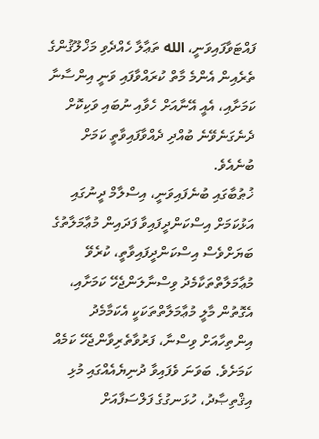ފައްޓަވާފައިވަނީ، الله ތަޢާލާ ހެއްދެވި މަޚްލޫޤުންގެ ތެރެއިން އެންމެ މާތް ކުރައްވާފައި ވަނީ އިންސާނާ ކަމަށާއި، އެއީ އޭނާއަށް ހެވާއި ނުބައި ވަކިކޮށް ދެނެގަނެވޭނެ ބުއްދި ދެއްވާފައިވާތީ ކަމަށް ބުނެއެވެ.
ޚުޠުބާގައި ބުނެފައިވަނީ، އިސްލާމް ދީނުގައި އަޅުކަމަށް އިސްކަންދީފައިވާ ފަދައިން މުޢާމަލާތުގެ ބަޔަށްވެސް އިސްކަންދީފައިވާތީ، ކުރެވޭ މުޢާމަލާތްތަކާމެދު ވިސްނާލަންޖެހޭ ކަމަށާއި، އެގޮތުން މާލީ މުޢާމަލާތްތަކަކީ އެކަމާމެދު އިންތިހާއަށް ވިސްނާ، ފަރުވާތެރިވާންޖެހޭ ކަމެއް ކަމަށެވެ. ބަވަނަ ވެފައިވާ ދުނިޔެއެއްގައި މުޅި އިޤްތިޞާދު، ހުޅަނގުގެ ފަލްސަފާއަށް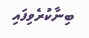ބިނާކުރެވިފައި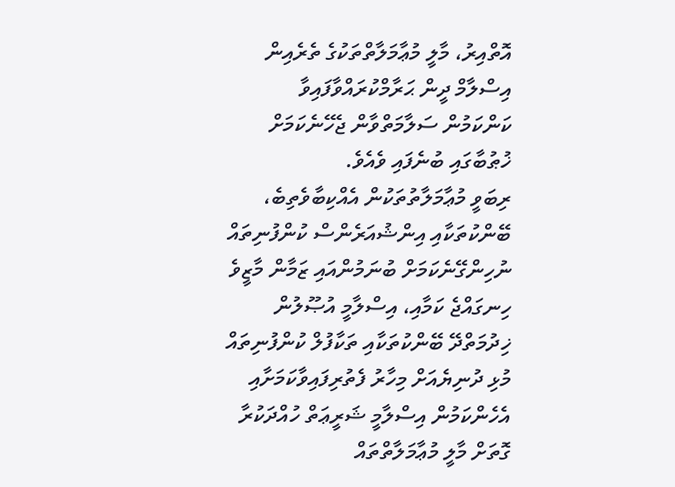އޮތްއިރު، މާލީ މުޢާމަލާތްތަކުގެ ތެރެއިން އިސްލާމް ދީން ޙަރާމްކުރައްވާފައިވާ ކަންކަމުން ސަލާމަތްވާން ޖެހޭނެކަމަށް ޚުޠުބާގައި ބުނެފައި ވެއެވެ.
ރިބަވީ މުޢާމަލާތުތަކުން އެއްކިބާވެތިބެ، ބޭންކުތަކާއި އިންޝުއަރެންސް ކުންފުނިތައް ނުހިންގޭނެކަމަށް ބުނަމުންއައި ޒަމާން މާޒީވެ ހިނގައްޖެ ކަމާއި، އިސްލާމީ އުޞޫލުން ޚިދުމަތްދޭ ބޭންކުތަކާއި ތަކާފުލް ކުންފުނިތައް މުޅި ދުނިޔެއަށް މިހާރު ފެތުރިފައިވާކަމަށާއި އެހެންކަމުން އިސްލާމީ ޝަރީޢަތް ހުއްދަކުރާ ގޮތަށް މާލީ މުޢާމަލާތްތައް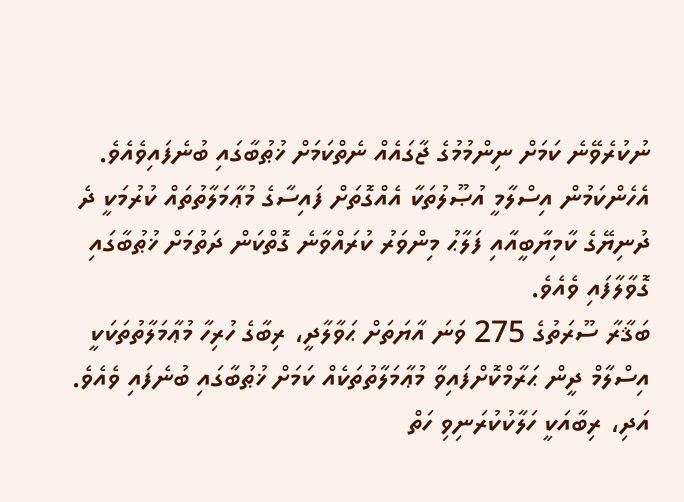ނުކުރެވޭނެ ކަމަށް ނިންމުމުގެ ޖާގައެއް ނެތްކަމަށް ޚުޠުބާގައި ބުނެފައިވެއެވެ. އެހެންކަމުން އިސްލާމީ އުޞޫލުތަކާ އެއްގޮތަށް ފައިސާގެ މުޢާމަލާތުތައް ކުރުމަކީ ދެ ދުނިޔޭގެ ކާމިޔާބީއާއި ފަލާޙު މިންވަރު ކުރައްވާނެ ގޮތްކަން ދަތުމަށް ޚުޠުބާގައި ގޮވާލާފައި ވެއެވެ.
ބަޤާރާ ސޫރަތުގެ 275 ވަނަ އާޔަތަށް ޙަވާލާދީ، ރިބާގެ ހުރިހާ މުޢާމަލާތުތަކަކީ އިސްލާމް ދީން ޙަރާމްކޮށްފައިވާ މުޢާމަލާތުތަކެއް ކަމަށް ޚުޠުބާގައި ބުނެފައި ވެއެވެ. އަދި، ރިބާއަކީ ހަލާކުކުރަނިވި ހަތް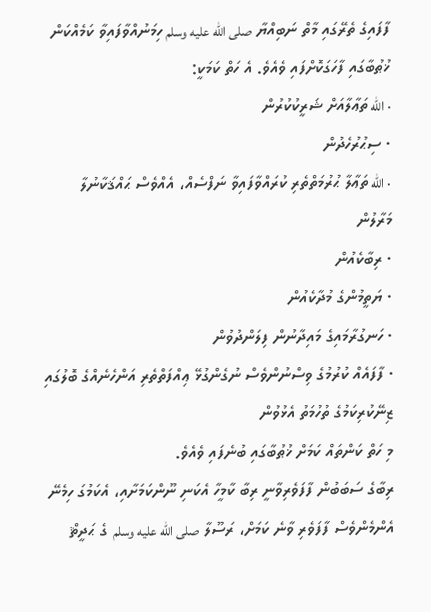ފާފައިގެ ތެރޭގައި މާތް ނަބިއްޔާ صلى الله عليه وسلم ހިމަނުއްވާފައިވާ ކަމެއްކަން ޚުޠުބާގައި ފާހަގަކޮށްފައި ވެއެވެ. އެ ހަތް ކަމަކީ:
· الله ތަޢާލާއަށް ޝަރީކުކުރުން
· ސިޙުރުހެދުން
· الله ތަޢާލާ ޙުރުމަތްތެރި ކުރައްވާފައިވާ ނަފްސެއް، އެއްވެސް ޙައްޤަކާނުލާ މަރާލުން
· ރިބާކެއުން
· ޔަތީމުންގެ މުދާކެއުން
· ހަނގުރާމައިގެ މައިދާނުން ފިލަންދުވުން
· ފާފައެއް ކުރުމުގެ ވިސްނުންވެސް ނުގެންގުޅޭ ޢިއްފަތްތެރި އަންހެނެއްގެ ބޮލުގައި ޒިނޭކުރިކަމުގެ ތުހުމަތު އެޅުވުން
މި ހަތް ކަންތައް ކަމަށް ޚުޠުބާގައި ބުނެފައި ވެއެވެ.
ރިބާގެ ސަބަބުން ފާފަވެރިވާނީ ރިބާ ކާމީހާ އެކަނި ނޫންކަމަށާއި، އެކަމުގަ ހިމެނޭ އެންމެންވެސް ފާފަވެރި ވާނެ ކަމަށް، ރަސޫލާ صلى الله عليه وسلم  ގެ ޙަދީޘް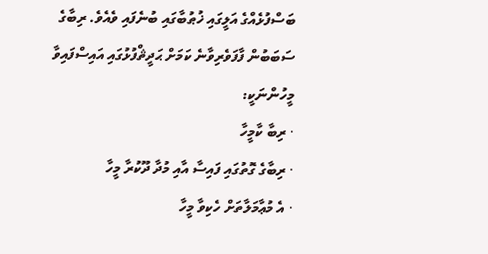ބަސްފުޅެއްގެ އަލީގައި ޚުޠުބާގައި ބުނެފައި ވެއެވެ. ރިބާގެ ސަބަބުން ފާފަވެރިވާނެ ކަމަށް ޙަދީޘްފުޅުގައި އައިސްފައިވާ މީހުންނަކީ:
· ރިބާ ކާމީހާ
· ރިބާގެ ގޮތުގައި ފައިސާ އާއި މުދާ ދޫކުރާ މީހާ
· އެ މުޢާމަލާތަށް ހެކިވާ މީހާ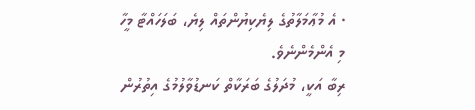· އެ މުޢާމަލާތުގެ ލިޔެކިޔުންތައް ލިޔެ، ބަލަހައްޓާ މީހާ
މި އެންމެންނެވެ.
ރިބާ އަކީ، މުދަލުގެ ބަރަކާތް ކަނޑުވާލުމުގެ އިތުރުން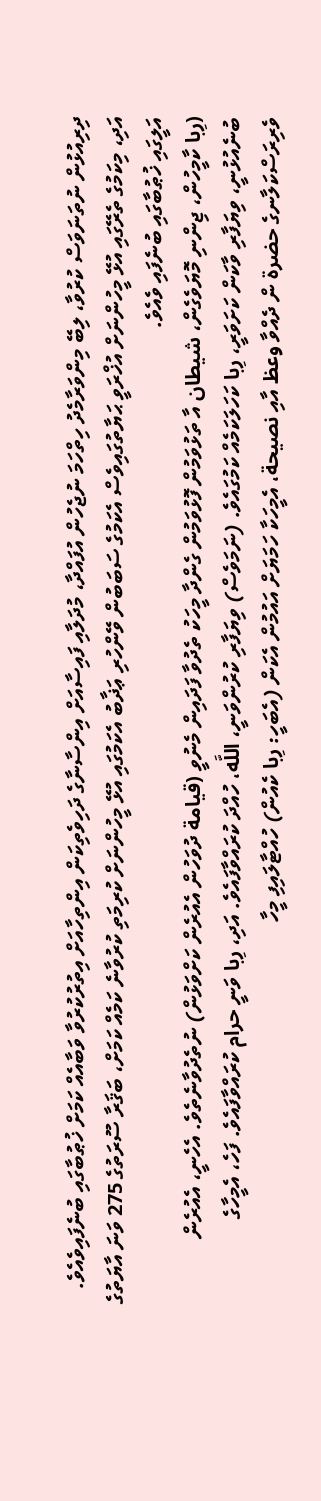ދިރިއުޅުން ނުތަނަވަސް ކުރުވާ، ލިބޭ މިންވަރާމެދު ހިތްހަމަ ނުޖެހުން އުފައްދާ، މުދަލާއި ފައިސާއަށް އިންސާނާގެ ދަހިވެތިކަން އިންތިހާއަށް އިތުރުކުރުވާ ވަބާއެއް ކަމަށް ޚުޠުބާގައި ބުނެފައިވެއެވެ. އަދި، މިކަމުގެ ތެރޭގައި އުޅޭ މީހުންނަށް އުޚްރަވީ ޙަޔާތުގައިވެސް އެކަމުގެ ސަބަބުން ވޭންހުރި ޢަޛާބު އެކަމުގައި އުޅޭ މީހުންނަށް ކުރިމަތި ކުރުވާނެ ކަމެއް ކަމަށް، ބަޤަރާ ސޫރަތުގެ 275 ވަނަ އާޔަތުގެ އަލީގައި ޚުޠުބާގައި ބުނެފައި ވެއެވެ.
(رِبا ކާމީހުން، ޖިންނި މޮޔަވެގެން، شيطان އާ ތަޅުވަމުން ފޮޅުވަމުން ގެންދާ މީހަކު ތެދުވާ ފަދައިން މެނުވީ (قيامة ދުވަހުން އެއުރެން ކަށްވަޅުން) ނުތެދުވާނެތެވެ. އެހެނީ، އެއުރެން ބުނެއުޅުނީ، ވިޔަފާރި ވާކަން ކަށަވަރީ، رِبا ކަހަލަކަމެއް ކަމުގައެވެ. (ނަމަވެސް) ވިޔަފާރި ކުރުންވަނީ، اللَّه، ހުއްދަ ކުރައްވާފައެވެ. އަދި، رِبا ވަނީ حرام ކުރައްވާފައެވެ. ފަހެ، އެމީހާގެ ވެރިރަސްކަލާނގެ حضرة ން ދެއްވާ وعظ އާއި نصيحة، އެމީހަކާ ހަމަޔަށް އައުމުން އެކަން (އެބަހީ: رِبا ކެއުން) ހުއްޓާލައިފި މީހާ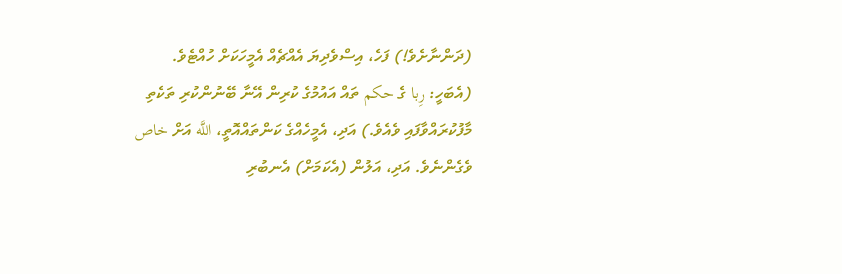(ދަންނާށެވެ!) ފަހެ، އިސްވެދިޔަ އެއްޗެއް އެމީހަކަށް ހުއްޓެވެ. (އެބަހީ: رِبا ގެ حكم ތައް އައުމުގެ ކުރިން އޭނާ ބޭނުންކުރި ތަކެތި މާފުކުރައްވާފައި ވެއެވެ.) އަދި، އެމީހެއްގެ ކަންތައްއޮތީ، اللَّه އަށް خاص ވެގެންނެވެ. އަދި، އަލުން (އެކަމަށް) އެނބުރި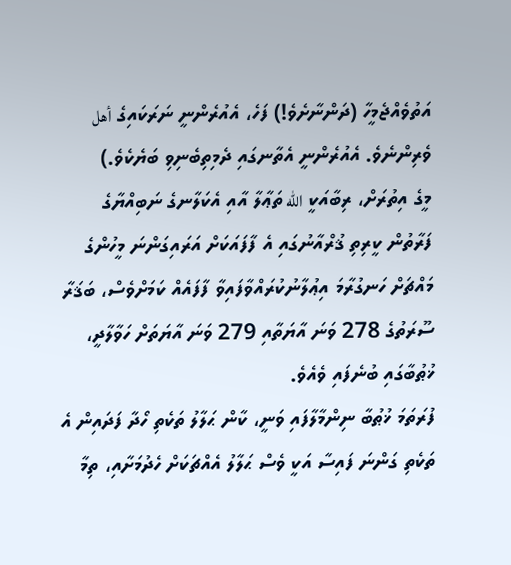އަތުވެއްޖެމީހާ (ދަންނާށެވެ!) ފަހެ، އެއުރެންނީ ނަރަކައިގެ أهل ވެރިންނެވެ. އެއުރެންނީ އެތާނގައި ދެމިތިބެނިވި ބަޔެކެވެ.)
މީގެ އިތުރަށް، ރިބާއަކީ الله ތަޢާލާ އާއި އެކަލާނގެ ނަބިއްޔާގެ ފަރާތުން ކީރިތި ޤުރްއާނުގައި އެ ފާފައަކަށް އަރައިގަންނަ މީހުންގެ މައްޗަށް ހަނގުރާމަ އިޢުލާނުކުރައްވާފައިވާ ފާފައެއް ކަމަށްވެސް، ބަޤަރާ ސޫރަތުގެ 278 ވަނަ އާޔަތާއި 279 ވަނަ އާޔަތަށް ހަވާލާދީ، ޚުޠުބާގައި ބުނެފައި ވެއެވެ.
ފުރަތަމަ ޚުޠުބާ ނިންމާލާފައި ވަނީ، ކާން ޙަލާލު ތަކެތި ހޯދާ ފަދައިން އެ ތަކެތި ގަންނަ ފައިސާ އަކީ ވެސް ޙަލާލު އެއްޗަކަށް ހެދުމަށާއި، ތިމާ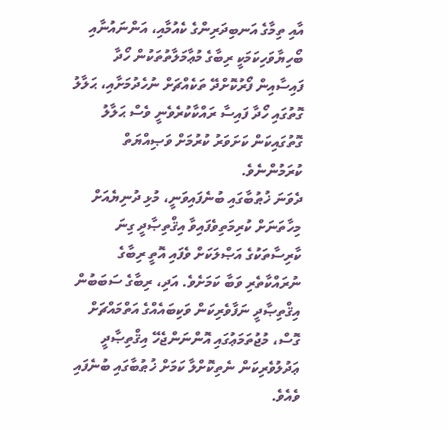އާއި ތިމާގެ އަނބިދަރިންގެ ކެއުމާއި، އަންނައުނާއި ބޯހިޔާވަހިކަމަކީ ރިބާގެ މުޢާމަލާތުތަކުން ހޯދާ ފައިސާއިން ފޯރުކޮށްދޭ ތަކެއްޗަށް ނުހެދުމަށާއި، ޙަލާލު ގޮތުގައި ހޯދާ ފައިސާ ރައްކާކުރެވެނީ ވެސް ޙަލާލު ގޮތުގައިކަން ކަށަވަރު ކުރުމަށް ވަޞިއްޔަތް ކުރަމުންނެވެ.
ދެވަނަ ޚުޠުބާގައި ބުނެފައިވަނީ، މުޅި ދުނިޔެއަށް މިހާތަނަށް ކުރިމަތިވެފައިވާ އިޤްތިޞާދީ ގިނަ ކާރިސާތަކުގެ އަޞްލަކަށް ވެފައި އޮތީ ރިބާގެ ނުރައްކާތެރި ވަބާ ކަމަށެވެ. އަދި، ރިބާގެ ސަބަބުން އިޤްތިޞާދީ ނަފާވެރިކަން ވަކިބައެއްގެ އަތްމައްޗަށް ގޮސް، މުޖުތަމަޢުގައި އޮންނަންޖެހޭ އިޤްތިޞާދީ ޢަދުލުވެރިކަން ނެތިކޮށްލާ ކަމަށް ޚުޠުބާގައި ބުނެފައި ވެއެވެ.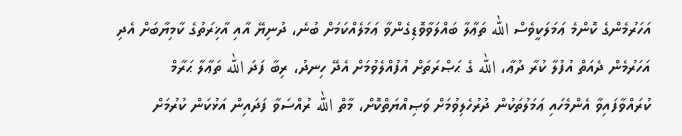އަހަރުމެންގެ ކޮންމެ ޢަމަލަކީވެސް الله ތަޢާލާ ބައްލަވާވޮޑިގެންވާ ޢަމަލެއްކަމަށް ބުނެ، ދުނިޔޭ އާއި އާޚިރަތުގެ ކާމިޔާބަށް އެދި އަހަރުމެން ދެއަތް އުފުލާ ކުރާ ދުޢާ، الله ގެ ޙަޞްރަތަށް އުފުއްލެވުމަށް އެދޭ ހިނދު، ރިބާ ފަދަ الله ތަޢާލާ ޙަރާމް ކުރައްވާފައިވާ އެންމެހައި ޢަމަލުތަކުން ދުރުހެލިވުމަށް ވަޞިއްޔަތްކޮށް، މާތް الله ރުއްސަވާ ފަދައިން އަޅުކަން ކުރުމަށް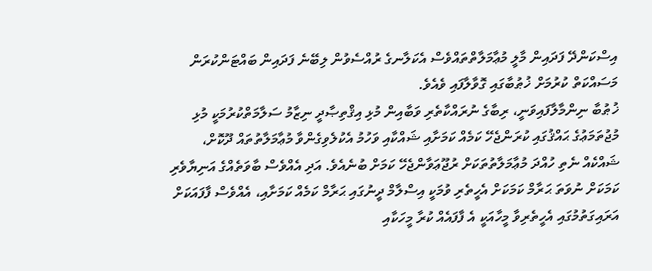އިސްކަންދޭ ފަދައިން މާލީ މުޢާމަލާތްތައްވެސް އެކަލާނގެ ރުއްސެވުން ލިބޭނެ ފަދައިން ބައްޓަންކުރަން މަސައްކަތް ކުރުމަށް ޚުޠުބާގައި ގޮވާލާފައި ވެއެވެ.
ޚުޠުބާ ނިންމާލާފައިވަނީ، ރިބާގެ ނުރައްކާތެރި ވަބާއިން މުޅި އިޤްތިޞާދީ ނިޒާމު ސަލާމަތްކުރުމަކީ މުޅި މުޖުތަމަޢުގެ ޙައްޤުގައި ކުރަންޖެހޭ ކަމެއް ކަމަށާއި ޝައްކާއި ވަހުމު އެކުލެވިގެންވާ މުޢާމަލާތުތައް ދޫކޮށް، ޝައްކެއް ނެތި ހުއްދަ މުޢާމަލާތުތަކަށް ރުޖޫޢަވާންޖެހޭ ކަމަށް ބުނެއެވެ. އަދި އެއްވެސް ބާވަތެއްގެ އަނިޔާވެރި ކަމަކަށް ނުވަތަ ޙަރާމް ކަމަކަށް އެހީތެރި ވުމަކީ އިސްލާމް ދީނުގައި ޙަރާމް ކަމެއް ކަމަށާއި، އެއްވެސް ފާފައަކަށް އަރައިގަތުމުގައި އެހީތެރިވާ މީހާއަކީ އެ ފާފައެއް ކުރާ މީހަކާއި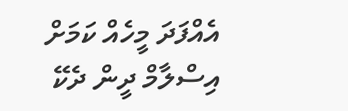އެއްފަދަ މީހެއް ކަމަށް އިސްލާމް ދީން ދެކޭ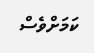ކަމަށްވެސް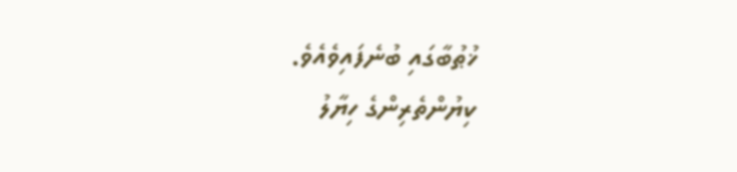ޚުޠުބާގައި ބުނެފައިވެއެވެ.
ކިޔުންތެރިންގެ ހިޔާލު